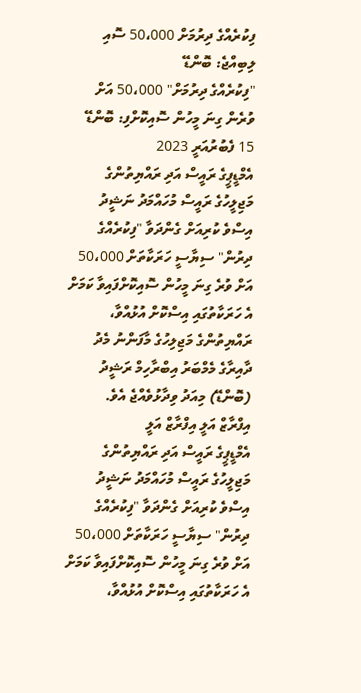ފިކުރެއްގެ ދިރުމަށް 50،000 ސޮއި ލިބިއްޖެ: ބޮންޑޭ
"ފިކުރެއްގެ ދިރުމަށް" 50،000 އަށް ވުރެން ގިނަ މީހުން ސޮއިކޮށްފި: ބޮންޑޭ
15 ފެބުރުއަރީ 2023
އެމްޑީޕީގެ ރައީސް އަދި ރައްޔިތުންގެ މަޖިލީހުގެ ރައީސް މުހައްމަދު ނަޝީދު އިސްވެ ކުރިއަށް ގެންދަވާ "ފިކުރެއްގެ ދިރުން" ސިޔާސީ ހަރަކާތަށް 50،000 އަށް ވުރެ ގިނަ މީހުން ސޮއިކޮށްފައިވާ ކަމަށް އެ ހަރަކާތުގައި އިސްކޮށް އުޅުއްވާ، ރައްޔިތުންގެ މަޖިލިހުގެ މާފަންނު މެދު ދާއިރާގެ މެމްބަރު އިބްރާހިމް ރަޝީދު (ބޮންޑޭ) މިއަދު ވިދާޅުވެއްޖެ އެވެ.
އިފްރާޒް އަލީ އިފްރާޒް އަލީ
އެމްޑީޕީގެ ރައީސް އަދި ރައްޔިތުންގެ މަޖިލީހުގެ ރައީސް މުހައްމަދު ނަޝީދު އިސްވެ ކުރިއަށް ގެންދަވާ "ފިކުރެއްގެ ދިރުން" ސިޔާސީ ހަރަކާތަށް 50،000 އަށް ވުރެ ގިނަ މީހުން ސޮއިކޮށްފައިވާ ކަމަށް އެ ހަރަކާތުގައި އިސްކޮށް އުޅުއްވާ،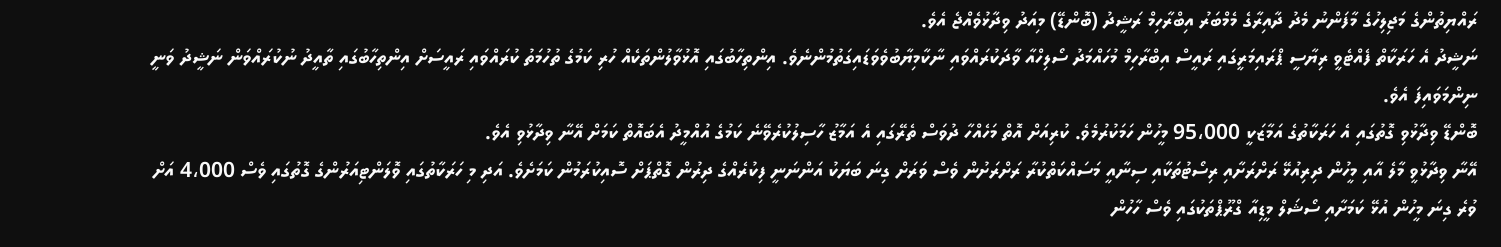ރައްޔިތުންގެ މަޖިލިހުގެ މާފަންނު މެދު ދާއިރާގެ މެމްބަރު އިބްރާހިމް ރަޝީދު (ބޮންޑޭ) މިއަދު ވިދާޅުވެއްޖެ އެވެ.
ނަޝީދު އެ ހަރަކާތް ފެއްޓެވީ ރިޔާސީ ޕްރައިމަރީގައި ރައީސް އިބްރާހިމް މުހައްމަދު ސޯލިހްއާ ވާދަކުރައްވައި ނާކާމިޔާބުވެވަޑައިގަތުމުންނެވެ. އިންތިހާބުގައި އޮޅުވާލުންތަކެއް ހުރި ކަމުގެ ތުހުމަތު ކުރައްވައި ރައީސަށް އިންތިހާބުގައި ތާއީދު ނުކުރައްވަން ނަޝީދު ވަނީ ނިންމަވައިފަ އެވެ.
ބޮންޑޭ ވިދާޅުވި ގޮތުގައި އެ ހަރަކާތުގެ އަމާޒަކީ 95،000 މީހުން ހަމަކުރުމެވެ. ކުރިއަށް އޮތް މަހެއްހާ ދުވަސް ތެރޭގައި އެ އަމާޒު ހާސިލުކުރެވޭނެ ކަމުގެ އުއްމީދު އެބައޮތް ކަމަށް އޭނާ ވިދާޅުވި އެވެ.
އޭނާ ވިދާޅުވީ މާލެ އާއި މީހުން ދިރިއުޅޭ ރަށްރަށާއި ރިސޯޓުތަކާއި ސިނާއީ މަސައްކަތްކުރާ ރަށްރަށުން ވެސް ވަރަށް ގިނަ ބަޔަކު އަންނަނީ ފިކުރެއްގެ ދިރުން ގޮތްޕަށް ސޮއިކުރަމުން ކަމަށެވެ. އަދި މި ހަރަކާތުގައި ވޮލަންޓިއަރުންގެ ގޮތުގައި ވެސް 4،000 އަށް ވުރެ ގިނަ މީހުން އުޅޭ ކަމަށާއި ސޯޝަލް މީޑިއާ ގްރޫޕްތަކުގައި ވެސް ހާހުން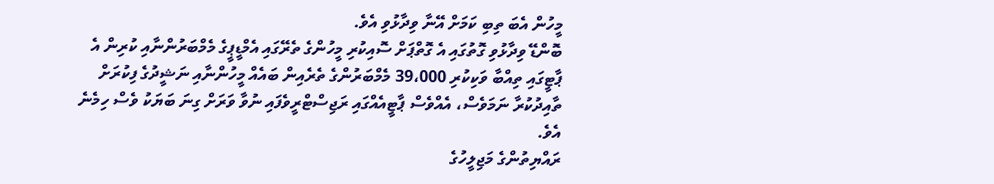މީހުން އެބަ ތިބި ކަމަށް އޭނާ ވިދާޅުވި އެވެ.
ބޮންޑޭ ވިދާޅުވި ގޮތުގައި އެ ގޮތްޕަށް ސޮއިކުރި މީހުންގެ ތެރޭގައި އެމްޑީޕީގެ މެމްބަރުންނާއި ކުރިން އެ ޕާޓީގައި ތިއްބާ ވަކިކުރި 39،000 މެމްބަރުންގެ ތެރެއިން ބައެއް މީހުންނާއި ނަޝީދުގެ ފިކުރަށް ތާއިދުކުރާ ނަމަވެސް، އެއްވެސް ޕާޓީއެއްގައި ރަޖިސްޓްރީވެފައި ނުވާ ވަރަށް ގިނަ ބަޔަކު ވެސް ހިމެނެ އެވެ.
ރައްޔިތުންގެ މަޖިލީހުގެ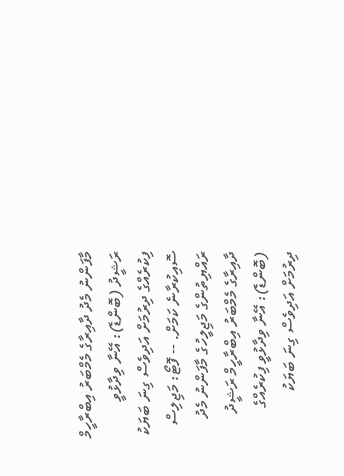މާފަންނު މެދު ދާއިރާގެ މެމްބަރު އިބްރާހީމް ރަޝީދު (ބޮންޑެ): އޭނާ ވިދާޅުވީ ފިކުރެއްގެ ދިރުމަށް އަދިވެސް ގިނަ ބަޔަކު ސޮއިކުރާނެ ކަމަށް. -- ފޮޓޯ: މަޖިލިސް
ރައްޔިތުންގެ މަޖިލީހުގެ މާފަންނު މެދު ދާއިރާގެ މެމްބަރު އިބްރާހީމް ރަޝީދު (ބޮންޑެ): އޭނާ ވިދާޅުވީ ފިކުރެއްގެ ދިރުމަށް އަދިވެސް ގިނަ ބަޔަކު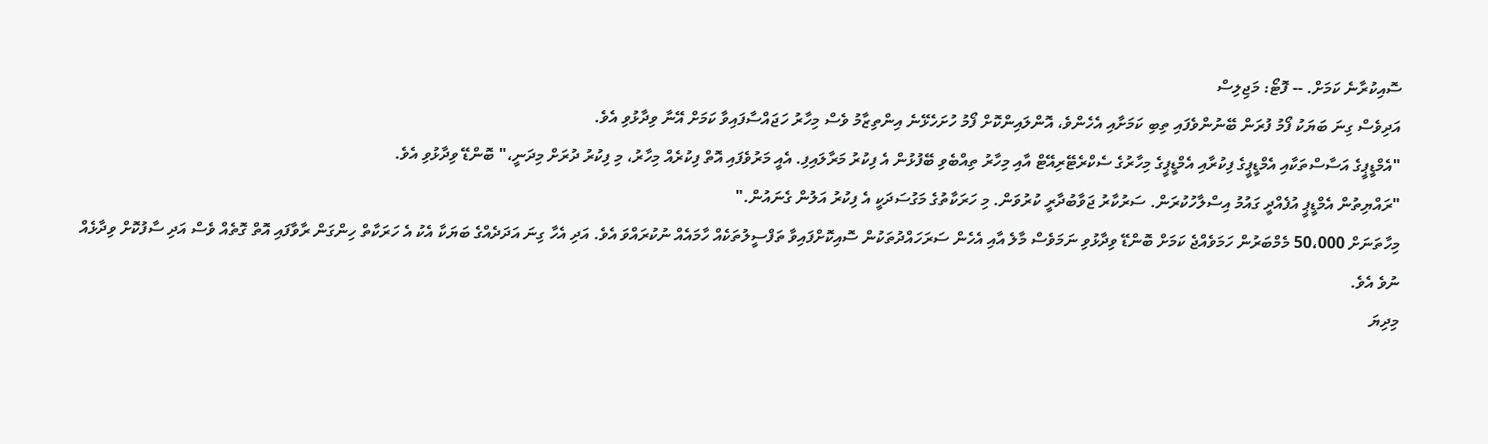ސޮއިކުރާނެ ކަމަށް. -- ފޮޓޯ: މަޖިލިސް
އަދިވެސް ގިނަ ބަޔަކު ފޯމު ފުރަން ބޭނުންވެފައި ތިބި ކަމަށާއި އެހެންވެ، އޮންލައިންކޮށް ފޯމު ހުށަހެޅޭނެ އިންތިޒާމު ވެސް މިހާރު ހަޖައްސާފައިވާ ކަމަށް އޭނާ ވިދާޅުވި އެވެ.
"އެމްޑީޕީގެ އަސާސްތަކާއި އެމްޑީޕީގެ ފިކުރާއި އެމްޑީޕީގެ މިހާރުގެ ސެކްރެޓޭރިއޭޓް އާއި މިހާރު ތިއްބެވި ބޭފުޅުން އެ ފިކުރު މަރާލައިފި. އެއީ މަރުވެފައި އޮތް ފިކުރެއް މިހާރު، މި ފިކުރު ދުރަށް މިދަނީ،" ބޮންޑޭ ވިދާޅުވި އެވެ.
"ރައްޔިތުން އެމްޑީޕީ އުފެއްދީ ގައުމު އިސްލާހުކުރަން. ސަރުކާރު ޖަވާބުދާރީ ކުރުވަން. މި ހަރަކާތުގެ މަގުސަދަކީ އެ ފިކުރު އަލުން ގެނައުން."
މިހާތަނަށް 50،000 މެމްބަރުން ހަމަވެއްޖެ ކަމަށް ބޮންޑޭ ވިދާޅުވި ނަމަވެސް މާލެ އާއި އެހެން ސަރަހައްދުތަކުން ސޮއިކޮށްފައިވާ ތަފްސީލުތަކެއް ހާމައެއް ނުކުރައްވަ އެވެ. އަދި އެހާ ގިނަ އަދަދެއްގެ ބަޔަކާ އެކު އެ ހަރަކާތް ހިންގަން ރާވާފައި އޮތް ގޮތެއް ވެސް އަދި ސާފުކޮށް ވިދާޅެއް ނުވެ އެވެ.
މިދިޔަ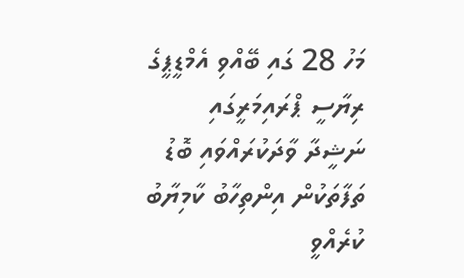މަހު 28 ގައި ބޭއްވި އެމްޑީޕީގެ ރިޔާސީ ޕްރައިމަރީގައި ނަޝީދާ ވާދަކުރައްވައި ބޮޑު ތަފާތަކުން އިންތިހާބު ކާމިޔާބު ކުރެއްވީ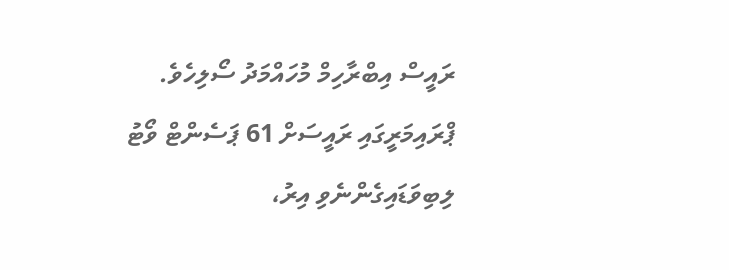ރައީސް އިބްރާހިމް މުހައްމަދު ސޯލިހެވެ. ޕްރައިމަރީގައި ރައީސަށް 61 ޕަސެންޓް ވޯޓު ލިބިވަޑައިގެންނެވި އިރު،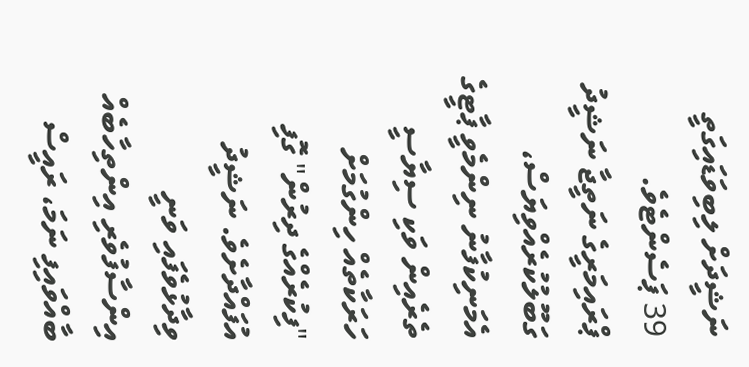ނަޝީދަށް ލިބިވަޑައިގަތީ 39 ޕަސެންޓެވެ.
ޕްރައިމަރީގެ ނަތީޖާ ނަޝީދު ގަބޫލުކުރެއްވިޔަސް، އެމަނިކުފާނު ނިންމެވީ ޕާޓީގެ ތެރެއިން ވަކި ސިޔާސީ ހަރަކާތެއް ހިންގުމަށް "ފިކުރެއްގެ ދިރުން" ގޮފި އުފައްދާށެވެ. ނަޝީދު ވިދާޅުވެފައި ވަނީ އިންސާފުވެރި އިންތިހާބެއް ބާއްވައިފި ނަމަ، ރައީސް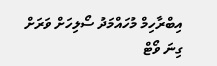އިބްރާހިމް މުހައްމަދު ސޯލިހަށް ވަރަށް ގިނަ ވޯޓް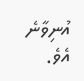އުނިވާނެ އެވެ.